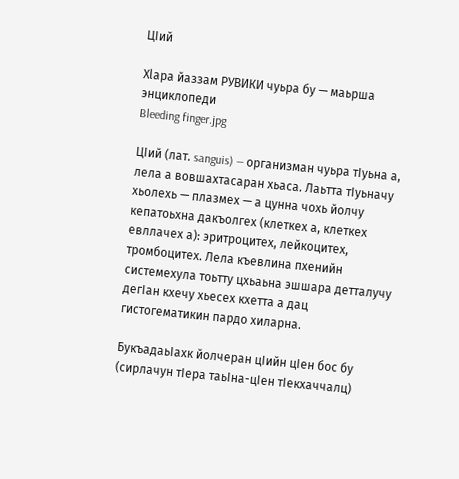ЦӀий

Хӏара йаззам РУВИКИ чуьра бу — маьрша энциклопеди
Bleeding finger.jpg

ЦӀий (лат. sanguis) — организман чуьра тӀуьна а, лела а вовшахтасаран хьаса. Лаьтта тӀуьначу хьолехь — плазмех — а цунна чохь йолчу кепатоьхна дакъолгех (клеткех а, клеткех евллачех а): эритроцитех, лейкоцитех, тромбоцитех. Лела къевлина пхенийн системехула тоьтту цхьаьна эшшара детталучу дегӀан кхечу хьесех кхетта а дац гистогематикин пардо хиларна.

БукъадаьӀахк йолчеран цӀийн цӀен бос бу (сирлачун тӀера таьӀна-цӀен тӀекхаччалц)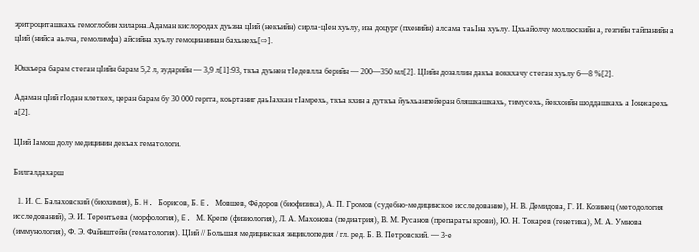эритроциташкахь гемоглобин хиларна.Адаман кислородах дуьзна цӀий (некъийн) сирла-цӀен хуьлу, иза доцург (пхенийн) алсама таьӀна хуьлу. Цхьайолчу моллюскийн а, гезгийн тайпанийн а цӀий (нийса аьлча, гемолимфа) айсийна хуьлу гемоцианинан бахьнехь[⇨].

Юккъера барам стеган цӀийн барам 5,2 л, зударийн — 3,9 л[1]:93, ткъа дуьнен тӀедевлла берийн — 200—350 мл[2]. ЦӀийн дозаллин дакъа воккхачу стеган хуьлу 6—8 %[2].

Адаман цӀий гӀодан клеткех, церан барам бу 30 000 гергга, коьртаниг даьӀахкан тӀамрехь, ткъа кхин а дуткъа йуьхьанпейеран бляшкашкахь, тимусехь, йекхоийн шоддашкахь а Ӏонжарехь а[2].

ЦӀий Ӏамош долу медицинин декъах гематологи.

Билгалдахарш

  1. И. С. Балаховский (биохимия), Б. H. Борисов, Б. E. Мовшев, Фёдоров (биофизика), А. П. Громов (судебно-медицинское исследование), Н. В. Демидова, Г. И. Козинец (методология исследований), Э. И. Терентьева (морфология), E. М. Крепе (физиология), Л. А. Махонова (педиатрия), В. М. Русанов (препараты крови), Ю. Н. Токарев (генетика), М. А. Умнова (иммунология), Ф. Э. Файнштейн (гематология). ЦӀий // Большая медицинская энциклопедия / гл. ред. Б. В. Петровский. — 3-е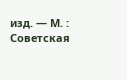изд. — М. : Советская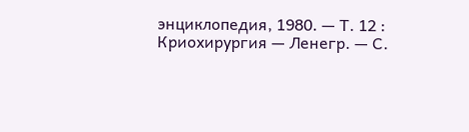энциклопедия, 1980. — Т. 12 : Криохирургия — Ленегр. — С.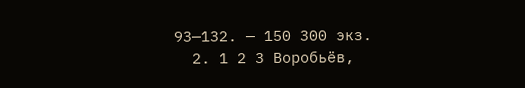93—132. — 150 300 экз.
  2. 1 2 3 Воробьёв,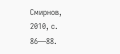Смирнов, 2010, с. 86—88.